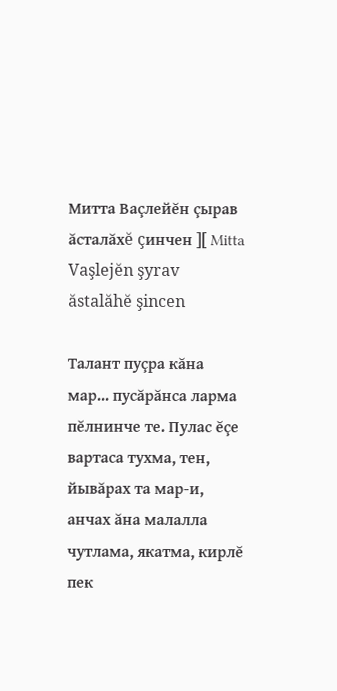Митта Ваçлейĕн çырав ăсталăхĕ çинчен ][ Mitta Vaşlejĕn şyrav ăstalăhĕ şincen

Талант пуçра кăна мар... пусăрăнса ларма пĕлнинче те. Пулас ĕçе вартаса тухма, тен, йывăрах та мар-и, анчах ăна малалла чутлама, якатма, кирлĕ пек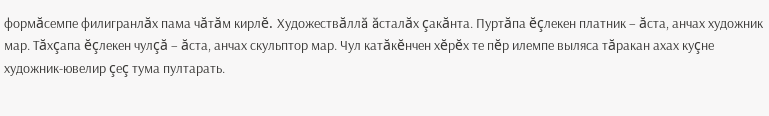формăсемпе филигранлăх пама чăтăм кирлĕ. Художествăллă ăсталăх çакăнта. Пуртăпа ĕçлекен платник – ăста, анчах художник мар. Тăхçапа ĕçлекен чулçă – ăста, анчах скульптор мар. Чул катăкĕнчен хĕрĕх те пĕр илемпе выляса тăракан ахах куçне художник-ювелир çеç тума пултарать.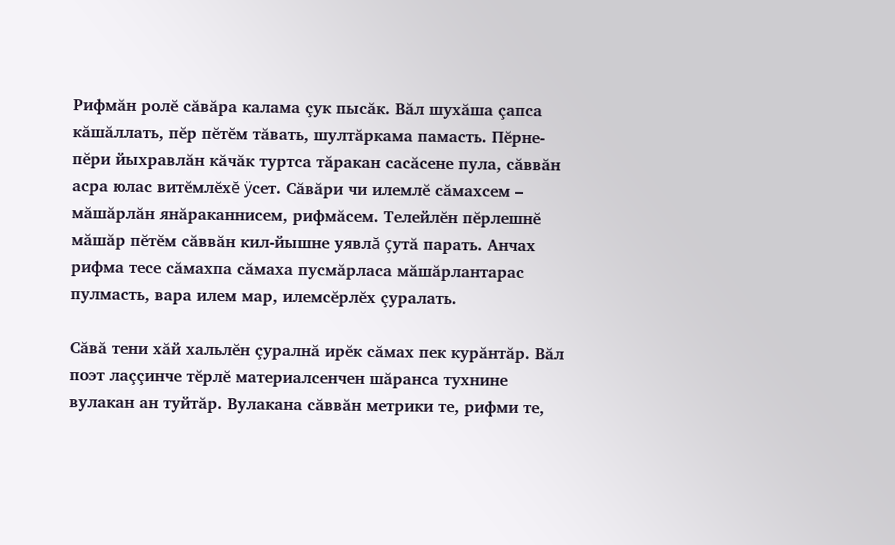Рифмăн ролĕ сăвăра калама çук пысăк. Вăл шухăша çапса кăшăллать, пĕр пĕтĕм тăвать, шултăркама памасть. Пĕрне-пĕри йыхравлăн кăчăк туртса тăракан сасăсене пула, сăввăн асра юлас витĕмлĕхĕ ÿсет. Сăвăри чи илемлĕ сăмахсем – мăшăрлăн янăраканнисем, рифмăсем. Телейлĕн пĕрлешнĕ мăшăр пĕтĕм сăввăн кил-йышне уявлă çутă парать. Анчах рифма тесе сăмахпа сăмаха пусмăрласа мăшăрлантарас пулмасть, вара илем мар, илемсĕрлĕх çуралать.

Сăвă тени хăй хальлĕн çуралнă ирĕк сăмах пек курăнтăр. Вăл поэт лаççинче тĕрлĕ материалсенчен шăранса тухнине вулакан ан туйтăр. Вулакана сăввăн метрики те, рифми те,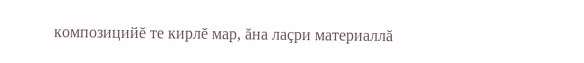композицийĕ те кирлĕ мар, ăна лаçри материаллă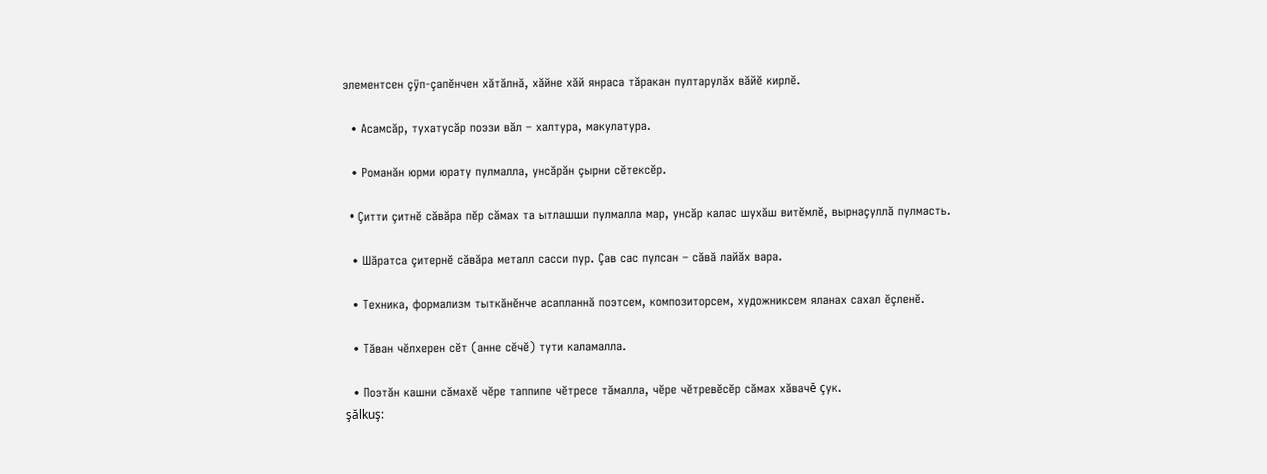элементсен çÿп-çапĕнчен хăтăлнă, хăйне хăй янраса тăракан пултарулăх вăйĕ кирлĕ.

  • Асамсăр, тухатусăр поэзи вăл – халтура, макулатура.

  • Романăн юрми юрату пулмалла, унсăрăн çырни сĕтексĕр.

  • Çитти çитнĕ сăвăра пĕр сăмах та ытлашши пулмалла мар, унсăр калас шухăш витĕмлĕ, вырнаçуллă пулмасть.

  • Шăратса çитернĕ сăвăра металл сасси пур. Çав сас пулсан – сăвă лайăх вара.

  • Техника, формализм тыткăнĕнче асапланнă поэтсем, композиторсем, художниксем яланах сахал ĕçленĕ.

  • Тăван чĕлхерен сĕт (анне сĕчĕ) тути каламалла.

  • Поэтăн кашни сăмахĕ чĕре таппипе чĕтресе тăмалла, чĕре чĕтревĕсĕр сăмах хăвачĕ çук.
şălkuş: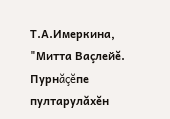Т.А.Имеркина, "Митта Ваçлейĕ. Пурнăçĕпе пултарулăхĕн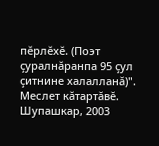пĕрлĕхĕ. (Поэт çуралнăранпа 95 çул çитнине халалланă)". Меслет кăтартăвĕ. Шупашкар, 2003